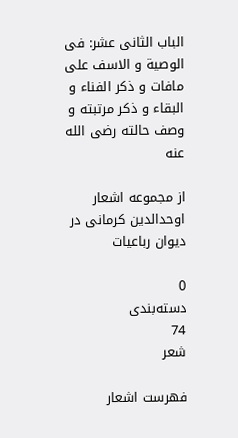الباب الثانی عشر: فی الوصیة و الاسف علی مافات و ذکر الفناء و البقاء و ذکر مرتبته و وصف حالته رضی الله عنه

از مجموعه اشعار اوحدالدین کرمانی در دیوان رباعیات

0
دسته‌بندی
74
شعر

فهرست اشعار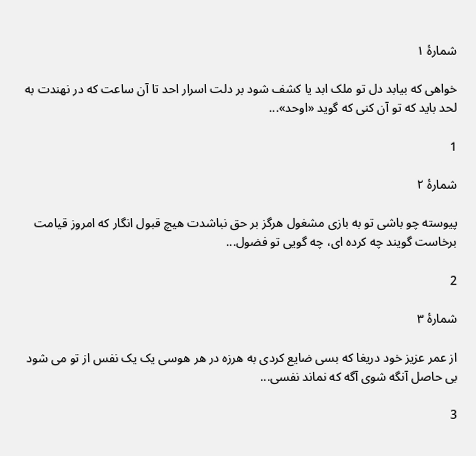شمارهٔ ۱

خواهی که بیابد دل تو ملک ابد یا کشف شود بر دلت اسرار احد تا آن ساعت که در نهندت به لحد باید که تو آن کنی که گوید «اوحد»...

1

شمارهٔ ۲

پیوسته چو باشی تو به بازی مشغول هرگز بر حق نباشدت هیچ قبول انگار که امروز قیامت برخاست گویند چه کرده ای، چه گویی تو فضول...

2

شمارهٔ ۳

از عمر عزیز خود دریغا که بسی ضایع کردی به هرزه در هر هوسی یک یک نفس از تو می شود بی حاصل آنگه شوی آگه که نماند نفسی...

3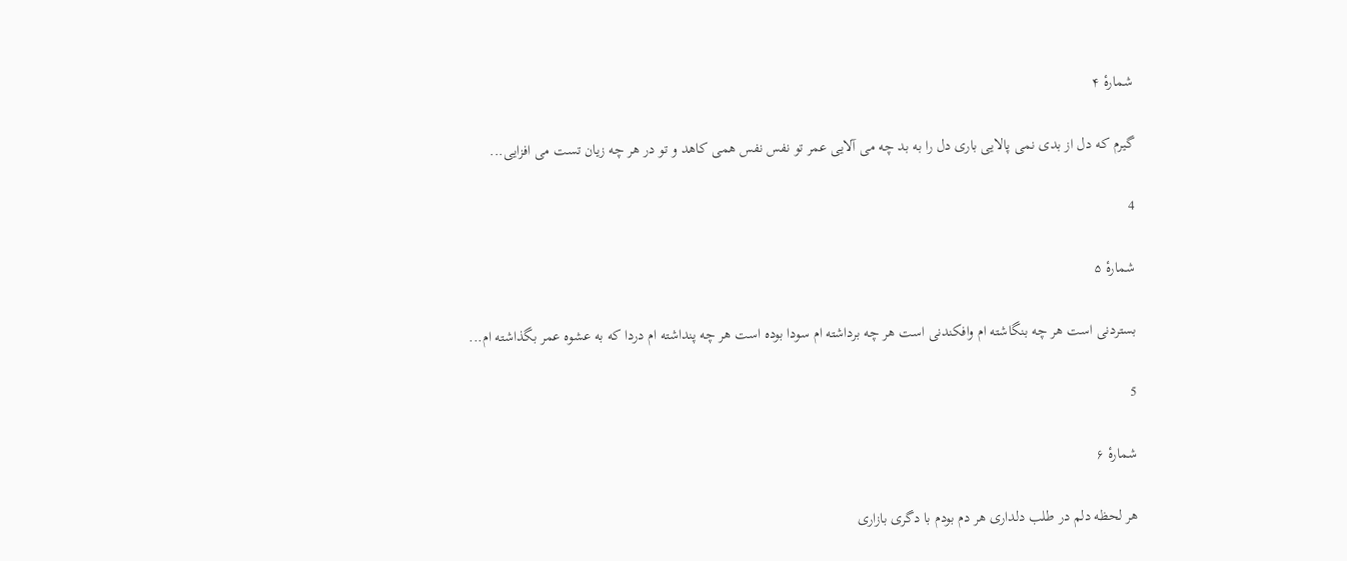شمارهٔ ۴

گیرم که دل از بدی نمی پالایی باری دل را به بد چه می آلایی عمر تو نفس نفس همی کاهد و تو در هر چه زیان تست می افزایی...

4

شمارهٔ ۵

بستردنی است هر چه بنگاشته ام وافکندنی است هر چه برداشته ام سودا بوده است هر چه پنداشته ام دردا که به عشوه عمر بگذاشته ام...

5

شمارهٔ ۶

هر لحظه دلم در طلب دلداری هر دم بودم با دگری بازاری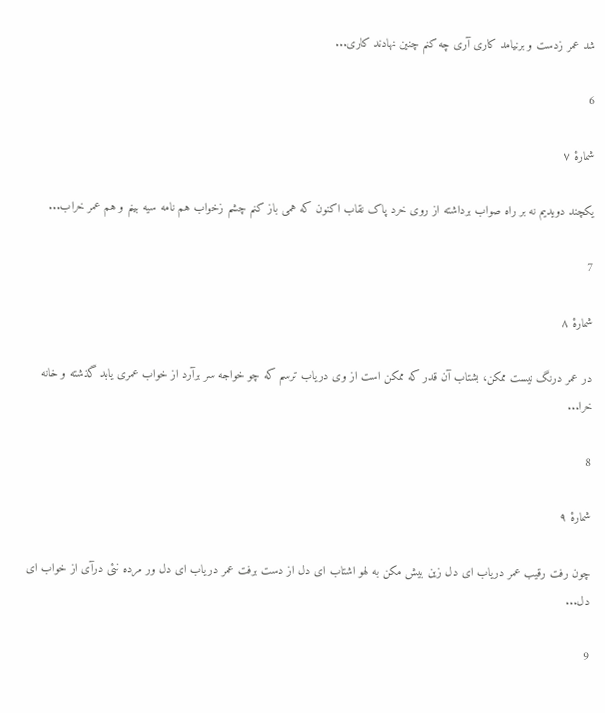شد عمر زدست و برنیامد کاری آری چه کنم چنین نهادند کاری...

6

شمارهٔ ۷

یکچند دویدیم نه بر راه صواب برداشته از روی خرد پاک نقاب اکنون که همی باز کنم چشم زخواب هم نامه سیه بینم و هم عمر خراب...

7

شمارهٔ ۸

در عمر درنگ نیست ممکن، بشتاب آن قدر که ممکن است از وی دریاب ترسم که چو خواجه سر برآرد از خواب عمری یابد گذشته و خانه خرا...

8

شمارهٔ ۹

چون رفت رقیب عمر دریاب ای دل زین بیش مکن به لهو اشتاب ای دل از دست برفت عمر دریاب ای دل ور مرده نئی درآی از خواب ای دل...

9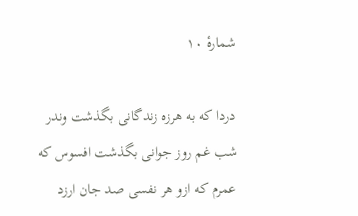شمارهٔ ۱۰

دردا که به هرزه زندگانی بگذشت وندر شب غم روز جوانی بگذشت افسوس که عمرم که ازو هر نفسی صد جان ارزد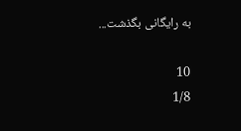به رایگانی بگذشت...

10
1/8